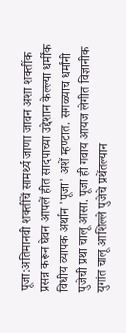पूजा:अतिमानवी शक्तींचें सामर्थ्य जाणा जावन अशा शक्तींक प्रसन्न करून घेवन आपलें हीत सादपाच्या उद्देशान केल्ल्या धर्मींक विधीय व्यापक अर्थान 'पूजा' अशें म्हण्टात. सगळ्याच धर्मांनी पुजेची प्रथा चालू आसा. पूजा ही गवाय आयज लेगीत विज्ञानीक युगांत चालू आशिल्ले पुजेचे प्रथेंतल्यान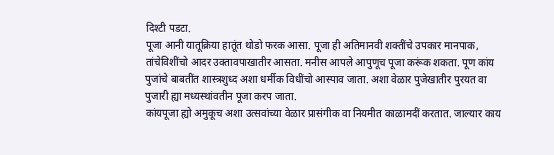दिश्टी पडटा.
पूजा आनी यातूक्रिया हातूंत थोडो फरक आसा. पूजा ही अतिमानवी शक्तींचे उपकार मानपाक, तांचेविशींचो आदर उक्तावपाखातीर आसता. मनीस आपले आपुणूच पूजा करूंक शकता. पूण कांय पुजांचे बाबतींत शास्त्रशुध्द अशा धर्मीक विधींचो आस्पाव जाता. अशा वेळार पुजेखातीर पुरयत वा पुजारी ह्या मध्यस्थांवतीन पूजा करप जाता.
कांयपूजा ह्यो अमुकूच अशा उत्सवांच्या वेळार प्रासंगीक वा नियमीत काळामदीं करतात. जाल्यार काय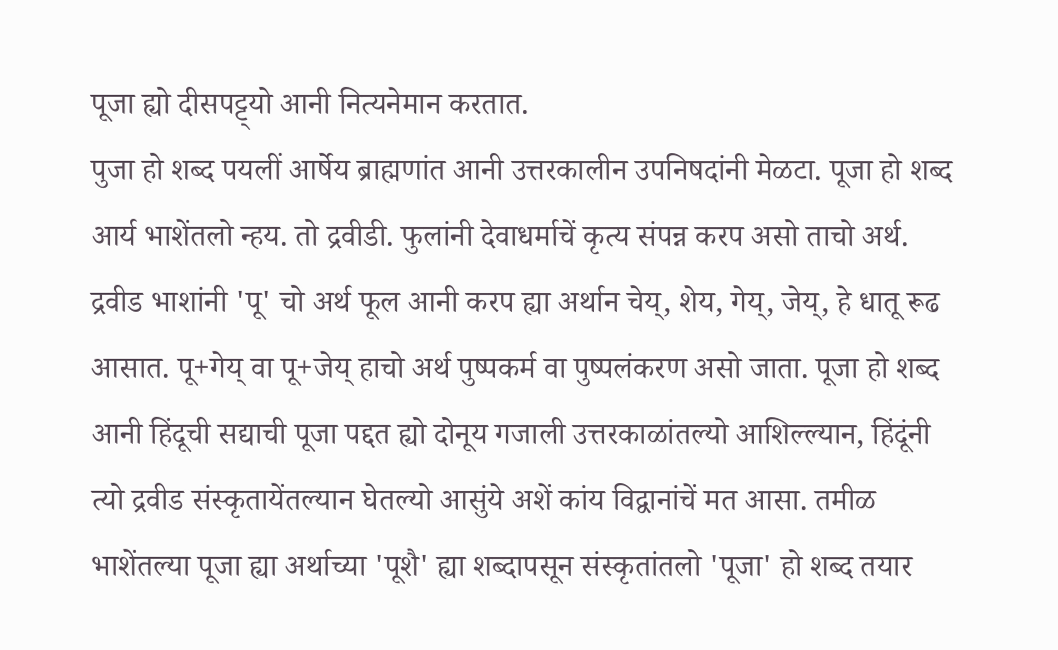पूजा ह्यो दीसपट्ट्यो आनी नित्यनेमान करतात.
पुजा हो शब्द पयलीं आर्षेय ब्राह्मणांत आनी उत्तरकालीन उपनिषदांनी मेळटा. पूजा हो शब्द आर्य भाशेंतलो न्हय. तो द्रवीडी. फुलांनी देवाधर्माचें कृत्य संपन्न करप असो ताचो अर्थ. द्रवीड भाशांनी 'पू' चो अर्थ फूल आनी करप ह्या अर्थान चेय्, शेय, गेय्, जेय्, हे धातू रूढ आसात. पू+गेय् वा पू+जेय् हाचो अर्थ पुष्पकर्म वा पुष्पलंकरण असो जाता. पूजा हो शब्द आनी हिंदूची सद्याची पूजा पद्दत ह्यो दोनूय गजाली उत्तरकाळांतल्यो आशिल्ल्यान, हिंदूंनी त्यो द्रवीड संस्कृतायेंतल्यान घेतल्यो आसुंये अशें कांय विद्वानांचें मत आसा. तमीळ भाशेंतल्या पूजा ह्या अर्थाच्या 'पूशै' ह्या शब्दापसून संस्कृतांतलो 'पूजा' हो शब्द तयार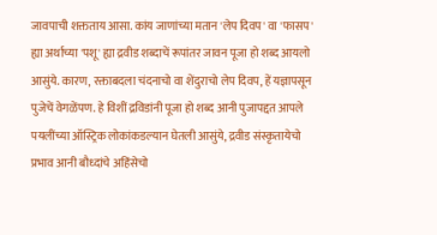जावपाची शक्तताय आसा. कांय जाणांच्या मतान 'लेप दिवप' वा 'फासप' ह्या अर्थाच्या 'पशू' ह्या द्रवीड शब्दाचें रूपांतर जावन पूजा हो शब्द आयलो आसुंये. कारण, रक्ताबदला चंदनाचो वा शेंदुराचो लेप दिवप, हें यज्ञापसून पुजेचें वेगळेंपण. हे विशीं द्रविडांनी पूजा हो शब्द आनी पुजापद्दत आपले पयलींच्या ऑस्ट्रिक लोकांकडल्यान घेतली आसुंये, द्रवीड संस्कृतायेचो प्रभाव आनी बौध्दांचे अहिंसेचो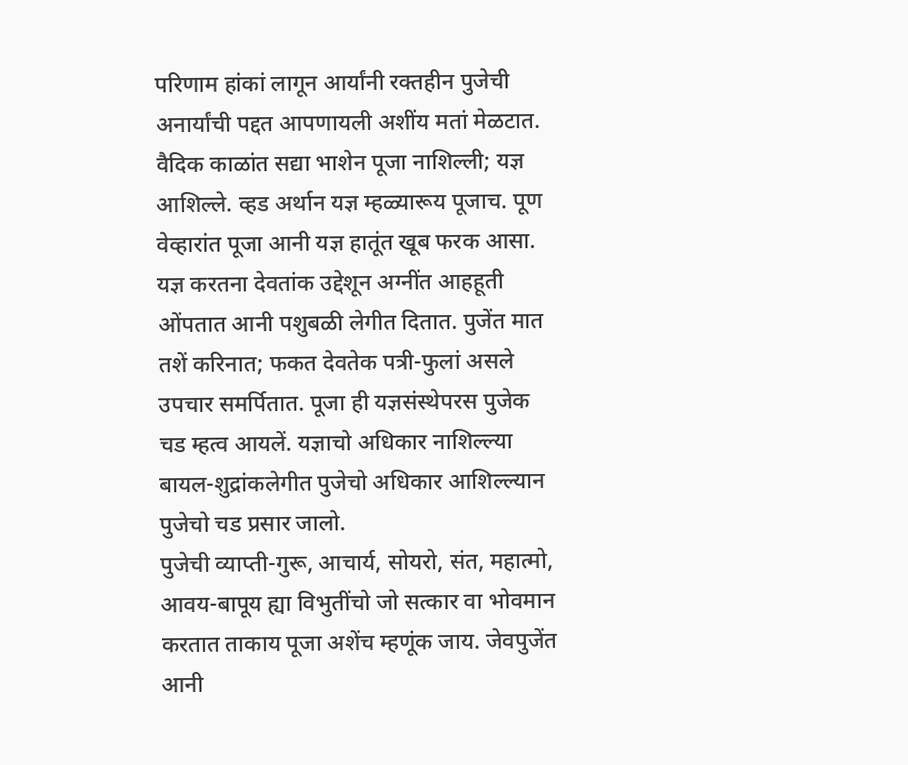परिणाम हांकां लागून आर्यांनी रक्तहीन पुजेची अनार्यांची पद्दत आपणायली अशींय मतां मेळटात.
वैदिक काळांत सद्या भाशेन पूजा नाशिल्ली; यज्ञ आशिल्ले. व्हड अर्थान यज्ञ म्हळ्यारूय पूजाच. पूण वेव्हारांत पूजा आनी यज्ञ हातूंत खूब फरक आसा. यज्ञ करतना देवतांक उद्देशून अग्नींत आहहूती ओंपतात आनी पशुबळी लेगीत दितात. पुजेंत मात तशें करिनात; फकत देवतेक पत्री-फुलां असले उपचार समर्पितात. पूजा ही यज्ञसंस्थेपरस पुजेक चड म्हत्व आयलें. यज्ञाचो अधिकार नाशिल्ल्या बायल-शुद्रांकलेगीत पुजेचो अधिकार आशिल्ल्यान पुजेचो चड प्रसार जालो.
पुजेची व्याप्ती-गुरू, आचार्य, सोयरो, संत, महात्मो, आवय-बापूय ह्या विभुतींचो जो सत्कार वा भोवमान करतात ताकाय पूजा अशेंच म्हणूंक जाय. जेवपुजेंत आनी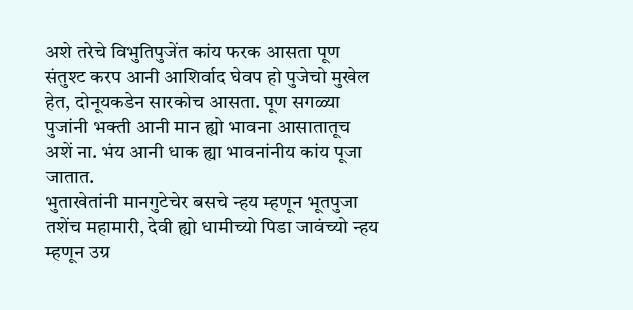अशे तरेचे विभुतिपुजेंत कांय फरक आसता पूण संतुश्ट करप आनी आशिर्वाद घेवप हो पुजेचो मुखेल हेत, दोनूयकडेन सारकोच आसता. पूण सगळ्या पुजांनी भक्ती आनी मान ह्यो भावना आसातातूच अशें ना. भंय आनी धाक ह्या भावनांनीय कांय पूजा जातात.
भुताखेतांनी मानगुटेचेर बसचे न्हय म्हणून भूतपुजा तशेंच महामारी, देवी ह्यो धामीच्यो पिडा जावंच्यो न्हय म्हणून उग्र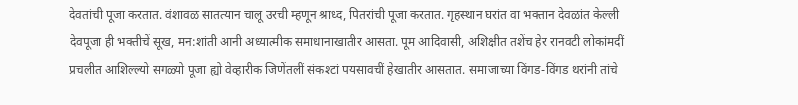देवतांची पूजा करतात. वंशावळ सातत्यान चालू उरची म्हणून श्राध्द, पितरांची पूजा करतात. गृहस्थान घरांत वा भक्तान देवळांत केल्ली देवपूजा ही भक्तीचें सूख, मन:शांती आनी अध्यात्मीक समाधानाखातीर आसता. पूम आदिवासी, अशिक्षीत तशेंच हेर रानवटी लोकांमदीं प्रचलीत आशिल्ल्यो सगळ्यो पूजा ह्यो वेव्हारीक जिणेंतलीं संकश्टां पयसावचीं हेखातीर आसतात. समाजाच्या विंगड-विंगड थरांनी तांचे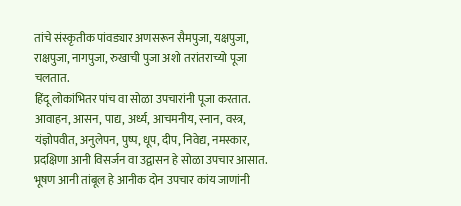तांचे संस्कृतीक पांवड्यार अणसरून सैमपुजा, यक्षपुजा, राक्षपुजा, नागपुजा, रुखाची पुजा अशो तरांतराच्यो पूजा चलतात.
हिंदू लोकांभितर पांच वा सोळा उपचारांनी पूजा करतात. आवाहन, आसन, पाद्य, अर्ध्य, आचमनीय, स्नान, वस्त्र, यंज्ञोपवीत, अनुलेपन, पुष्प, धूप, दीप, निवेद्य, नमस्कार, प्रदक्षिणा आनी विसर्जन वा उद्वासन हे सोळा उपचार आसात. भूषण आनी तांबूल हे आनीक दोन उपचार कांय जाणांनी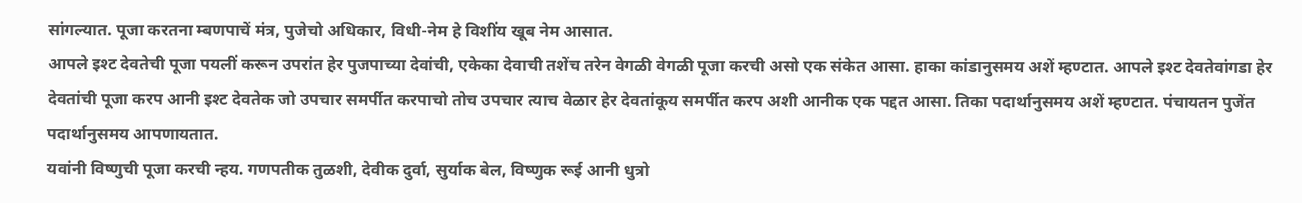सांगल्यात. पूजा करतना म्बणपाचें मंत्र, पुजेचो अधिकार, विधी-नेम हे विशींय खूब नेम आसात.
आपले इश्ट देवतेची पूजा पयलीं करून उपरांत हेर पुजपाच्या देवांची, एकेका देवाची तशेंच तरेन वेगळी वेगळी पूजा करची असो एक संकेत आसा. हाका कांडानुसमय अशें म्हण्टात. आपले इश्ट देवतेवांगडा हेर देवतांची पूजा करप आनी इश्ट देवतेक जो उपचार समर्पीत करपाचो तोच उपचार त्याच वेळार हेर देवतांकूय समर्पीत करप अशी आनीक एक पद्दत आसा. तिका पदार्थानुसमय अशें म्हण्टात. पंचायतन पुजेंत पदार्थानुसमय आपणायतात.
यवांनी विष्णुची पूजा करची न्हय. गणपतीक तुळशी, देवीक दुर्वा, सुर्याक बेल, विष्णुक रूई आनी धुत्रो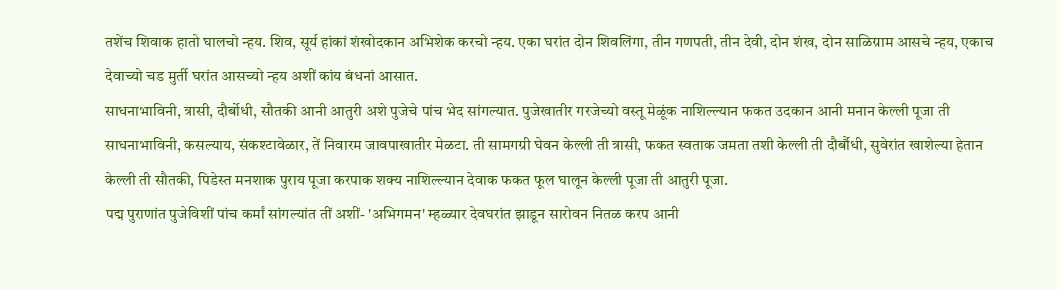तशेंच शिवाक हातो घालचो न्हय. शिव, सूर्य हांकां शंखोदकान अभिशेक करचो न्हय. एका घरांत दोन शिवलिंगा, तीन गणपती, तीन देवी, दोन शंख, दोन साळिग्राम आसचे न्हय, एकाच देवाच्यो चड मुर्ती घरांत आसच्यो न्हय अशीं कांय बंधनां आसात.
साधनाभाविनी, त्रासी, दौर्बोधी, सौतकी आनी आतुरी अशे पुजेचे पांच भेद सांगल्यात. पुजेखातीर गरजेच्यो वस्तू मेळूंक नाशिल्ल्यान फकत उदकान आनी मनान केल्ली पूजा ती साधनाभाविनी, कसल्याय, संकश्टावेळार, तें निवारम जावपाखातीर मेळटा. ती सामगग्री घेवन केल्ली ती त्रासी, फकत स्वताक जमता तशी केल्ली ती दौर्बौधी, सुवेरांत खाशेल्या हेतान केल्ली ती सौतकी, पिडेस्त मनशाक पुराय पूजा करपाक शक्य नाशिल्ल्यान देवाक फकत फूल घालून केल्ली पूजा ती आतुरी पूजा.
पद्म पुराणांत पुजेविशीं पांच कर्मां सांगल्यांत तीं अशीं- 'अभिगमन' म्हळ्यार देवघरांत झाडून सारोवन नितळ करप आनी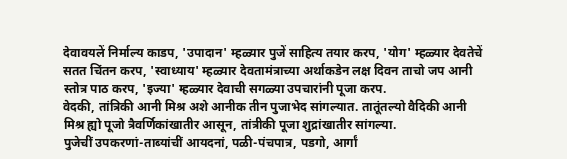देवावयलें निर्माल्य काडप, 'उपादान' म्हळ्यार पुजें साहित्य तयार करप, 'योग' म्हळ्यार देवतेचें सतत चिंतन करप, 'स्वाध्याय' म्हळ्यार देवतामंत्राच्या अर्थाकडेन लक्ष दिवन ताचो जप आनी स्तोत्र पाठ करप, 'इज्या' म्हळ्यार देवाची सगळ्या उपचारांनी पूजा करप.
वेदकी, तांत्रिकी आनी मिश्र अशे आनीक तीन पुजाभेद सांगल्यात. तातूंतल्यो वैदिकी आनी मिश्र ह्यो पूजो त्रैवर्णिकांखातीर आसून, तांत्रीकी पूजा शुद्रांखातीर सांगल्या.
पुजेचीं उपकरणां-ताब्यांचीं आयदनां, पळी-पंचपात्र, पडगो, आर्गां